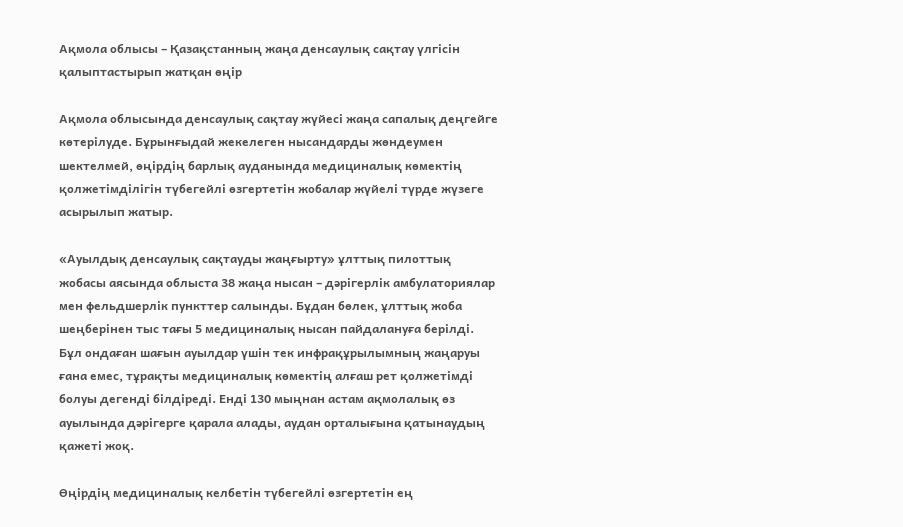Ақмола облысы – Қазақстанның жаңа денсаулық сақтау үлгісін қалыптастырып жатқан өңір

Ақмола облысында денсаулық сақтау жүйесі жаңа сапалық деңгейге көтерілуде. Бұрынғыдай жекелеген нысандарды жөндеумен шектелмей, өңірдің барлық ауданында медициналық көмектің қолжетімділігін түбегейлі өзгертетін жобалар жүйелі түрде жүзеге асырылып жатыр.

«Ауылдық денсаулық сақтауды жаңғырту» ұлттық пилоттық жобасы аясында облыста 38 жаңа нысан – дәрігерлік амбулаториялар мен фельдшерлік пункттер салынды. Бұдан бөлек, ұлттық жоба шеңберінен тыс тағы 5 медициналық нысан пайдалануға берілді. Бұл ондаған шағын ауылдар үшін тек инфрақұрылымның жаңаруы ғана емес, тұрақты медициналық көмектің алғаш рет қолжетімді болуы дегенді білдіреді. Енді 130 мыңнан астам ақмолалық өз ауылында дәрігерге қарала алады, аудан орталығына қатынаудың қажеті жоқ.

Өңірдің медициналық келбетін түбегейлі өзгертетін ең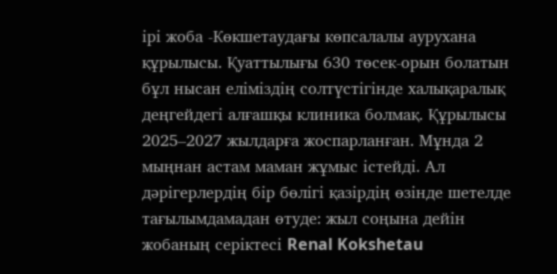ірі жоба -Көкшетаудағы көпсалалы аурухана құрылысы. Қуаттылығы 630 төсек-орын болатын бұл нысан еліміздің солтүстігінде халықаралық деңгейдегі алғашқы клиника болмақ. Құрылысы 2025–2027 жылдарға жоспарланған. Мұнда 2 мыңнан астам маман жұмыс істейді. Ал дәрігерлердің бір бөлігі қазірдің өзінде шетелде тағылымдамадан өтуде: жыл соңына дейін жобаның серіктесі Renal Kokshetau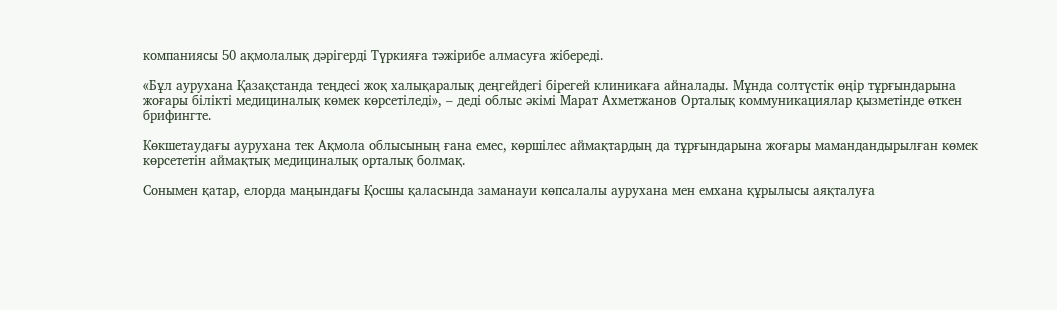компаниясы 50 ақмолалық дәрігерді Түркияға тәжірибе алмасуға жібереді.

«Бұл аурухана Қазақстанда теңдесі жоқ халықаралық деңгейдегі бірегей клиникаға айналады. Мұнда солтүстік өңір тұрғындарына жоғары білікті медициналық көмек көрсетіледі», – деді облыс әкімі Марат Ахметжанов Орталық коммуникациялар қызметінде өткен брифингте.

Көкшетаудағы аурухана тек Ақмола облысының ғана емес, көршілес аймақтардың да тұрғындарына жоғары мамандандырылған көмек көрсететін аймақтық медициналық орталық болмақ.

Сонымен қатар, елорда маңындағы Қосшы қаласында заманауи көпсалалы аурухана мен емхана құрылысы аяқталуға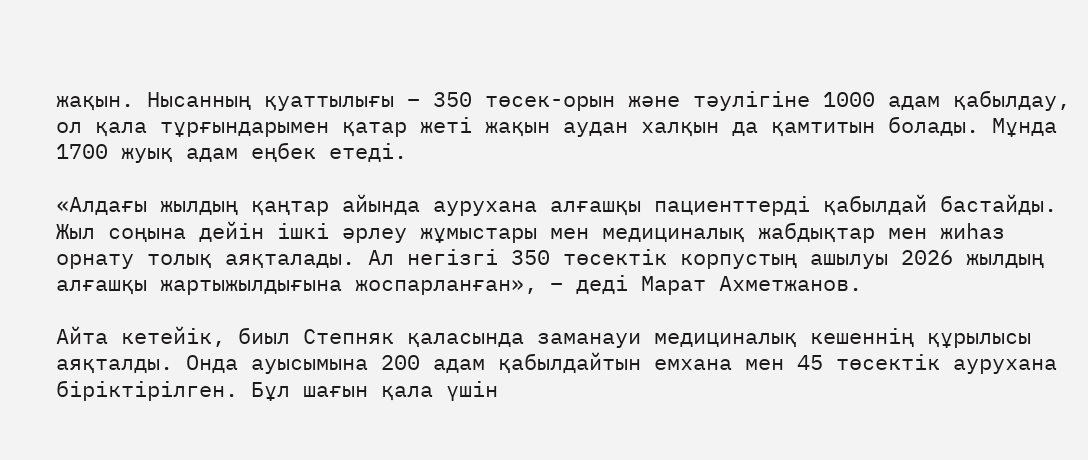жақын. Нысанның қуаттылығы – 350 төсек-орын және тәулігіне 1000 адам қабылдау, ол қала тұрғындарымен қатар жеті жақын аудан халқын да қамтитын болады. Мұнда 1700 жуық адам еңбек етеді.

«Алдағы жылдың қаңтар айында аурухана алғашқы пациенттерді қабылдай бастайды. Жыл соңына дейін ішкі әрлеу жұмыстары мен медициналық жабдықтар мен жиһаз орнату толық аяқталады. Ал негізгі 350 төсектік корпустың ашылуы 2026 жылдың алғашқы жартыжылдығына жоспарланған», – деді Марат Ахметжанов.

Айта кетейік, биыл Степняк қаласында заманауи медициналық кешеннің құрылысы аяқталды. Онда ауысымына 200 адам қабылдайтын емхана мен 45 төсектік аурухана біріктірілген. Бұл шағын қала үшін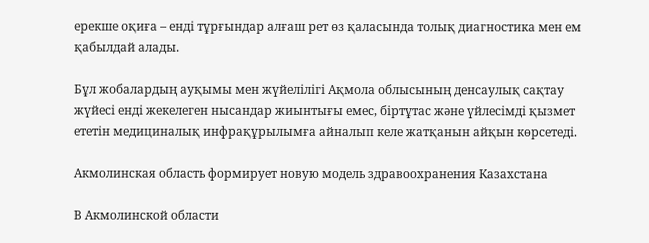ерекше оқиға – енді тұрғындар алғаш рет өз қаласында толық диагностика мен ем қабылдай алады.

Бұл жобалардың ауқымы мен жүйелілігі Ақмола облысының денсаулық сақтау жүйесі енді жекелеген нысандар жиынтығы емес, біртұтас және үйлесімді қызмет ететін медициналық инфрақұрылымға айналып келе жатқанын айқын көрсетеді.

Акмолинская область формирует новую модель здравоохранения Казахстана

В Акмолинской области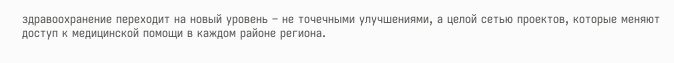здравоохранение переходит на новый уровень – не точечными улучшениями, а целой сетью проектов, которые меняют доступ к медицинской помощи в каждом районе региона.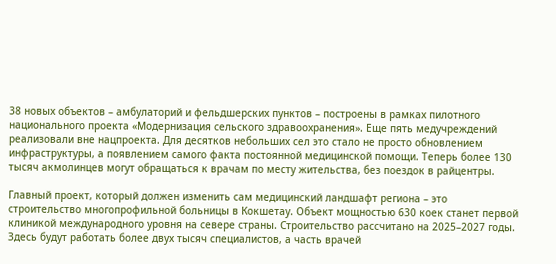38 новых объектов – амбулаторий и фельдшерских пунктов – построены в рамках пилотного национального проекта «Модернизация сельского здравоохранения». Еще пять медучреждений реализовали вне нацпроекта. Для десятков небольших сел это стало не просто обновлением инфраструктуры, а появлением самого факта постоянной медицинской помощи. Теперь более 130 тысяч акмолинцев могут обращаться к врачам по месту жительства, без поездок в райцентры.

Главный проект, который должен изменить сам медицинский ландшафт региона – это строительство многопрофильной больницы в Кокшетау. Объект мощностью 630 коек станет первой клиникой международного уровня на севере страны. Строительство рассчитано на 2025–2027 годы. Здесь будут работать более двух тысяч специалистов, а часть врачей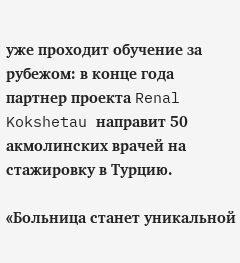уже проходит обучение за рубежом: в конце года партнер проекта Renal Kokshetau направит 50 акмолинских врачей на стажировку в Турцию.

«Больница станет уникальной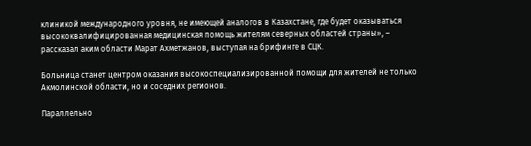клиникой международного уровня, не имеющей аналогов в Казахстане, где будет оказываться высококвалифицированная медицинская помощь жителям северных областей страны», – рассказал аким области Марат Ахметжанов, выступая на брифинге в СЦК.

Больница станет центром оказания высокоспециализированной помощи для жителей не только Акмолинской области, но и соседних регионов.

Параллельно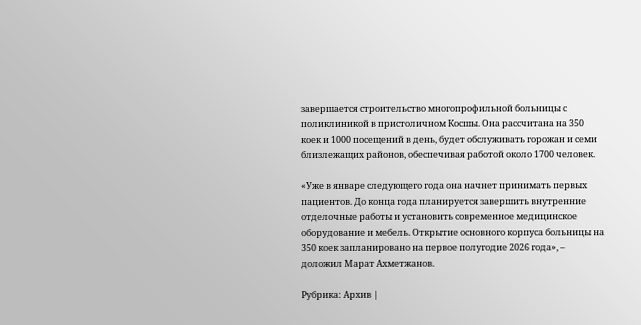завершается строительство многопрофильной больницы с поликлиникой в пристоличном Косшы. Она рассчитана на 350 коек и 1000 посещений в день, будет обслуживать горожан и семи близлежащих районов, обеспечивая работой около 1700 человек.

«Уже в январе следующего года она начнет принимать первых пациентов. До конца года планируется завершить внутренние отделочные работы и установить современное медицинское оборудование и мебель. Открытие основного корпуса больницы на 350 коек запланировано на первое полугодие 2026 года», – доложил Марат Ахметжанов.

Рубрика: Архив |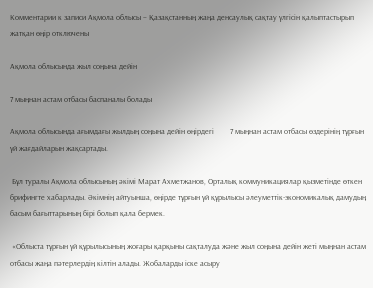Комментарии к записи Ақмола облысы – Қазақстанның жаңа денсаулық сақтау үлгісін қалыптастырып жатқан өңір отключены

Ақмола облысында жыл соңына дейін

7 мыңнан астам отбасы баспаналы болады

Ақмола облысында ағымдағы жылдың соңына дейін өңірдегі        7 мыңнан астам отбасы өздерінің тұрғын үй жағдайларын жақсартады.

 Бұл туралы Ақмола облысының әкімі Марат Ахметжанов, Орталық коммуникациялар қызметінде өткен брифингте хабарлады. Әкімнің айтуынша, өңірде тұрғын үй құрылысы әлеуметтік-экономикалық дамудың басым бағыттарының бірі болып қала бермек.

 «Облыста тұрғын үй құрылысының жоғары қарқыны сақталуда және жыл соңына дейін жеті мыңнан астам отбасы жаңа пәтерлердің кілтін алады. Жобаларды іске асыру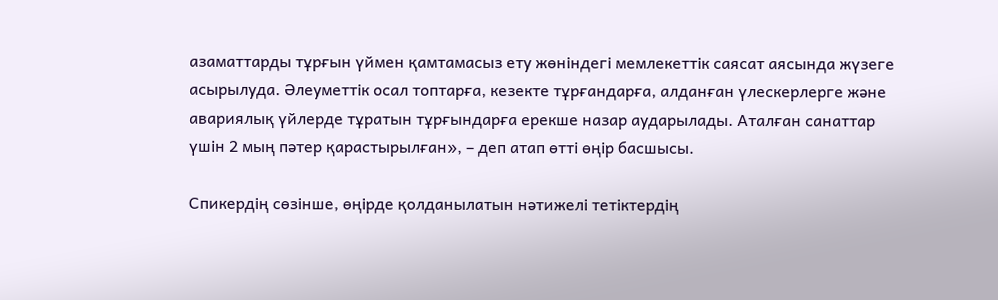азаматтарды тұрғын үймен қамтамасыз ету жөніндегі мемлекеттік саясат аясында жүзеге асырылуда. Әлеуметтік осал топтарға, кезекте тұрғандарға, алданған үлескерлерге және авариялық үйлерде тұратын тұрғындарға ерекше назар аударылады. Аталған санаттар үшін 2 мың пәтер қарастырылған», – деп атап өтті өңір басшысы.

Спикердің сөзінше, өңірде қолданылатын нәтижелі тетіктердің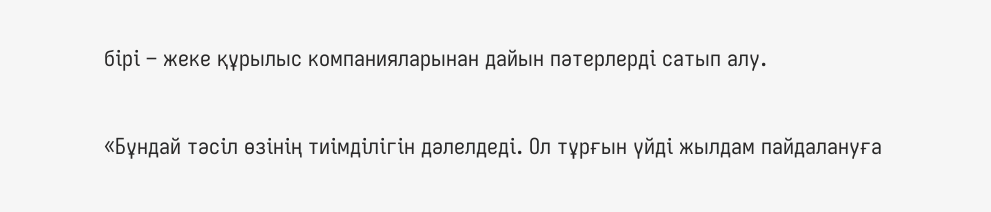бірі – жеке құрылыс компанияларынан дайын пәтерлерді сатып алу.

«Бұндай тәсіл өзінің тиімділігін дәлелдеді. Ол тұрғын үйді жылдам пайдалануға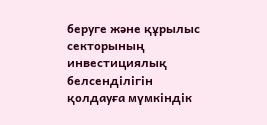беруге және құрылыс секторының инвестициялық белсенділігін қолдауға мүмкіндік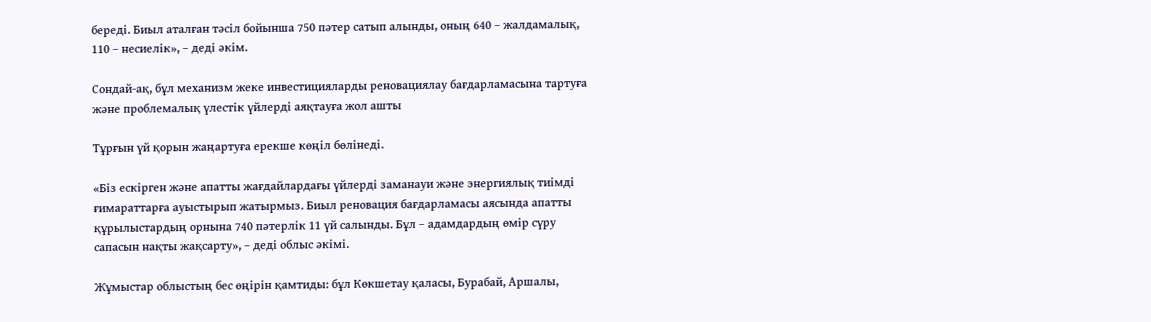береді. Биыл аталған тәсіл бойынша 750 пәтер сатып алынды, оның 640 – жалдамалық, 110 – несиелік», – деді әкім.

Сондай-ақ, бұл механизм жеке инвестицияларды реновациялау бағдарламасына тартуға және проблемалық үлестік үйлерді аяқтауға жол ашты

Тұрғын үй қорын жаңартуға ерекше көңіл бөлінеді.

«Біз ескірген және апатты жағдайлардағы үйлерді заманауи және энергиялық тиімді ғимараттарға ауыстырып жатырмыз. Биыл реновация бағдарламасы аясында апатты құрылыстардың орнына 740 пәтерлік 11 үй салынды. Бұл – адамдардың өмір сүру сапасын нақты жақсарту», – деді облыс әкімі.

Жұмыстар облыстың бес өңірін қамтиды: бұл Көкшетау қаласы, Бурабай, Аршалы,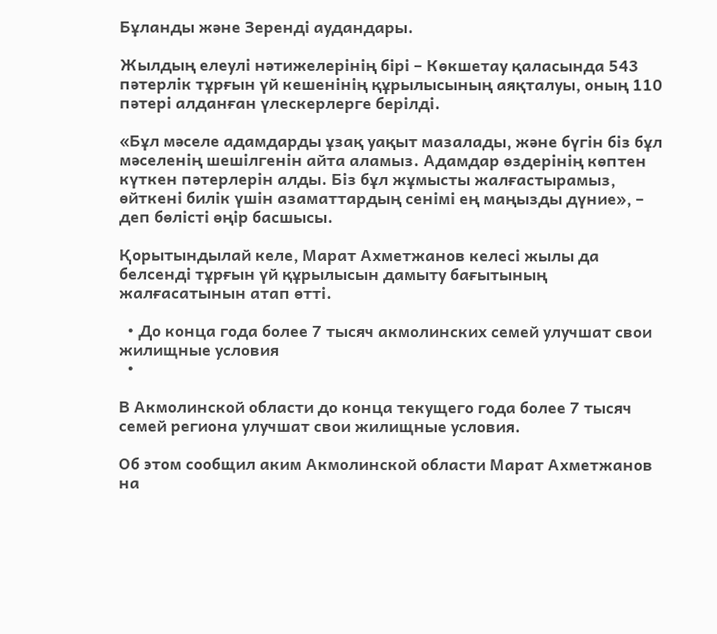Бұланды және Зеренді аудандары.

Жылдың елеулі нәтижелерінің бірі – Көкшетау қаласында 543 пәтерлік тұрғын үй кешенінің құрылысының аяқталуы, оның 110 пәтері алданған үлескерлерге берілді.

«Бұл мәселе адамдарды ұзақ уақыт мазалады, және бүгін біз бұл мәселенің шешілгенін айта аламыз. Адамдар өздерінің көптен күткен пәтерлерін алды. Біз бұл жұмысты жалғастырамыз, өйткені билік үшін азаматтардың сенімі ең маңызды дүние», – деп бөлісті өңір басшысы.

Қорытындылай келе, Марат Ахметжанов келесі жылы да белсенді тұрғын үй құрылысын дамыту бағытының жалғасатынын атап өтті.

  • До конца года более 7 тысяч акмолинских семей улучшат свои жилищные условия
  •

В Акмолинской области до конца текущего года более 7 тысяч семей региона улучшат свои жилищные условия.

Об этом сообщил аким Акмолинской области Марат Ахметжанов на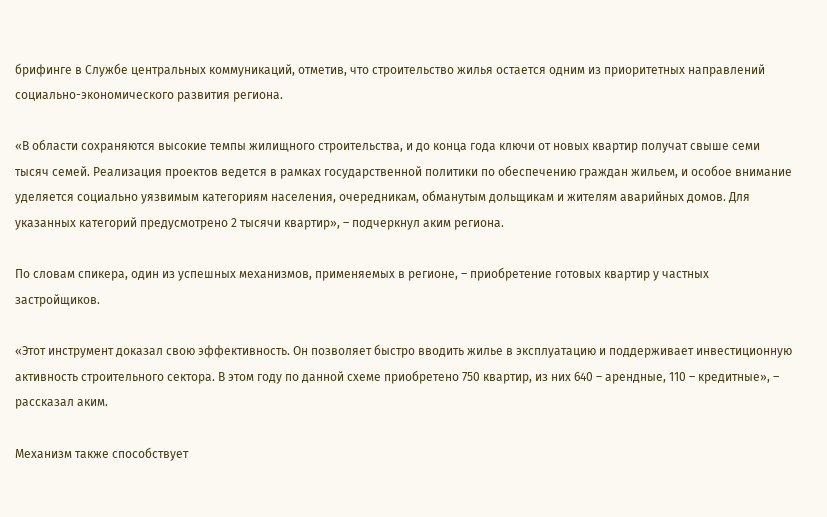брифинге в Службе центральных коммуникаций, отметив, что строительство жилья остается одним из приоритетных направлений социально-экономического развития региона.

«В области сохраняются высокие темпы жилищного строительства, и до конца года ключи от новых квартир получат свыше семи тысяч семей. Реализация проектов ведется в рамках государственной политики по обеспечению граждан жильем, и особое внимание уделяется социально уязвимым категориям населения, очередникам, обманутым дольщикам и жителям аварийных домов. Для указанных категорий предусмотрено 2 тысячи квартир», – подчеркнул аким региона.

По словам спикера, один из успешных механизмов, применяемых в регионе, – приобретение готовых квартир у частных застройщиков.

«Этот инструмент доказал свою эффективность. Он позволяет быстро вводить жилье в эксплуатацию и поддерживает инвестиционную активность строительного сектора. В этом году по данной схеме приобретено 750 квартир, из них 640 – арендные, 110 – кредитные», – рассказал аким.

Механизм также способствует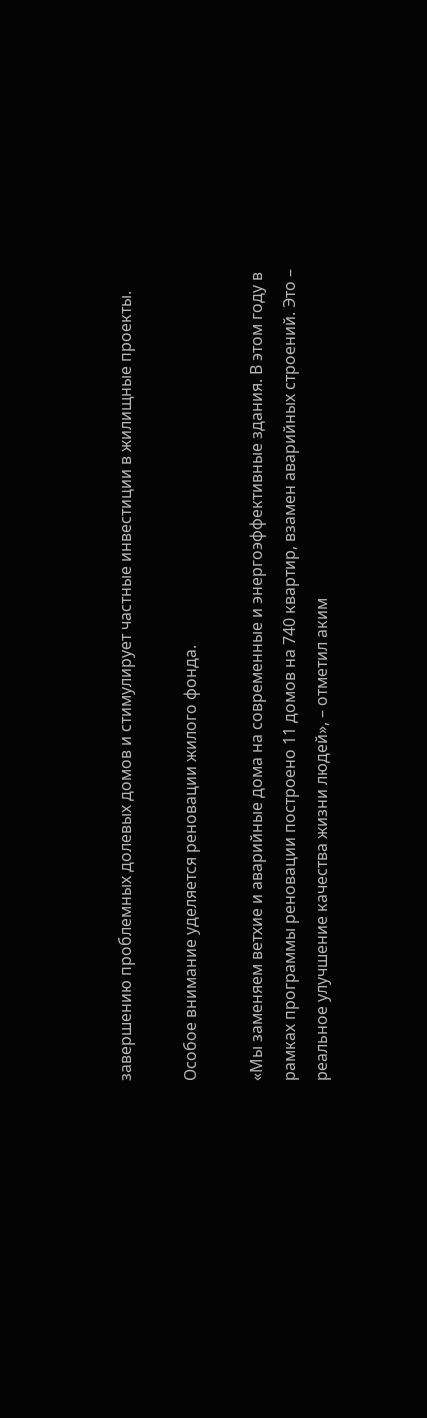завершению проблемных долевых домов и стимулирует частные инвестиции в жилищные проекты.

Особое внимание уделяется реновации жилого фонда.

«Мы заменяем ветхие и аварийные дома на современные и энергоэффективные здания. В этом году в рамках программы реновации построено 11 домов на 740 квартир, взамен аварийных строений. Это – реальное улучшение качества жизни людей», – отметил аким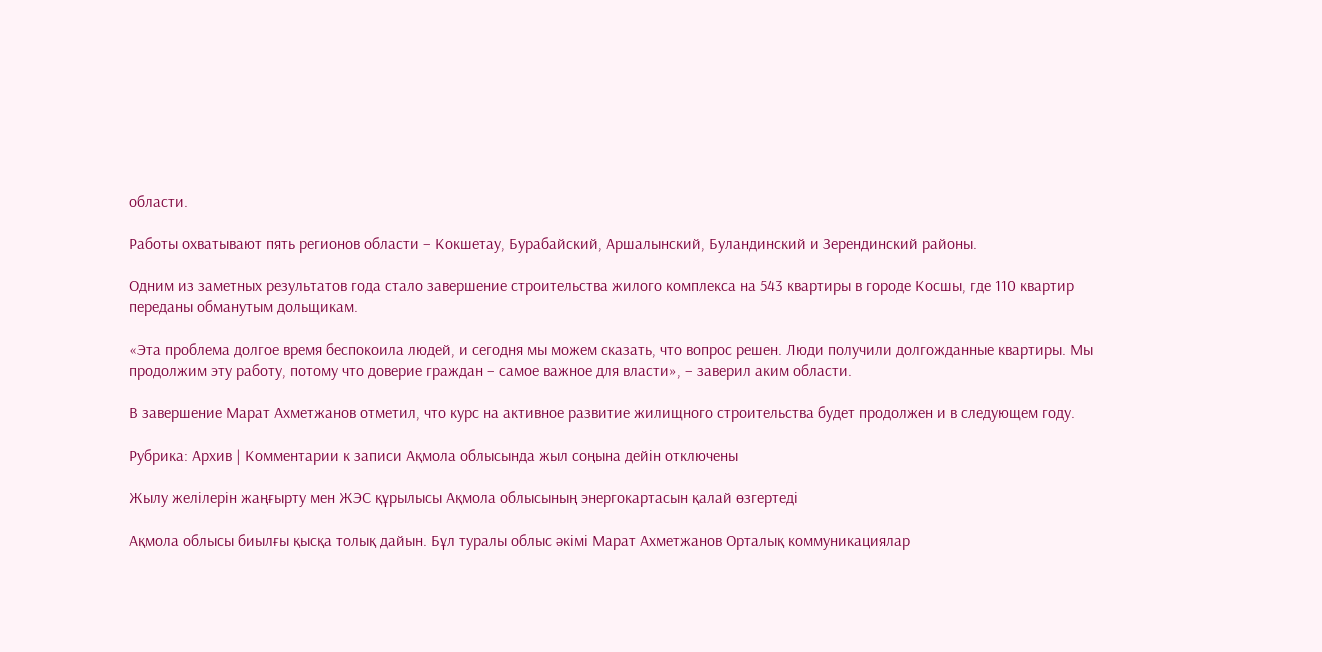области.

Работы охватывают пять регионов области – Кокшетау, Бурабайский, Аршалынский, Буландинский и Зерендинский районы.

Одним из заметных результатов года стало завершение строительства жилого комплекса на 543 квартиры в городе Косшы, где 110 квартир переданы обманутым дольщикам.

«Эта проблема долгое время беспокоила людей, и сегодня мы можем сказать, что вопрос решен. Люди получили долгожданные квартиры. Мы продолжим эту работу, потому что доверие граждан – самое важное для власти», – заверил аким области.

В завершение Марат Ахметжанов отметил, что курс на активное развитие жилищного строительства будет продолжен и в следующем году.

Рубрика: Архив | Комментарии к записи Ақмола облысында жыл соңына дейін отключены

Жылу желілерін жаңғырту мен ЖЭС құрылысы Ақмола облысының энергокартасын қалай өзгертеді

Ақмола облысы биылғы қысқа толық дайын. Бұл туралы облыс әкімі Марат Ахметжанов Орталық коммуникациялар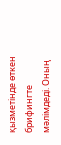қызметінде өткен брифингте мәлімдеді. Оның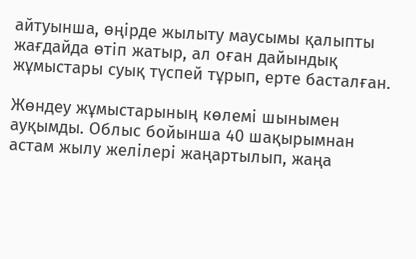айтуынша, өңірде жылыту маусымы қалыпты жағдайда өтіп жатыр, ал оған дайындық жұмыстары суық түспей тұрып, ерте басталған.

Жөндеу жұмыстарының көлемі шынымен ауқымды. Облыс бойынша 40 шақырымнан астам жылу желілері жаңартылып, жаңа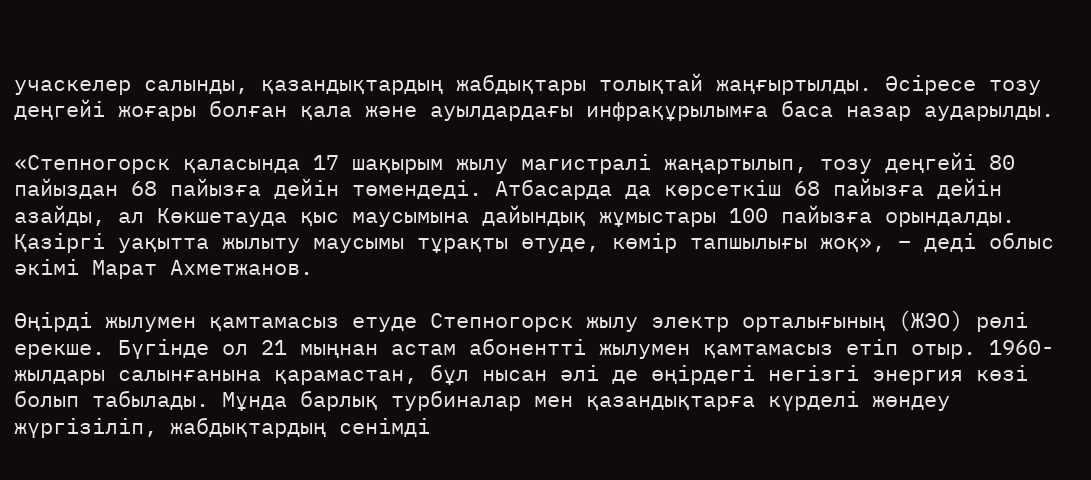учаскелер салынды, қазандықтардың жабдықтары толықтай жаңғыртылды. Әсіресе тозу деңгейі жоғары болған қала және ауылдардағы инфрақұрылымға баса назар аударылды.

«Степногорск қаласында 17 шақырым жылу магистралі жаңартылып, тозу деңгейі 80 пайыздан 68 пайызға дейін төмендеді. Атбасарда да көрсеткіш 68 пайызға дейін азайды, ал Көкшетауда қыс маусымына дайындық жұмыстары 100 пайызға орындалды. Қазіргі уақытта жылыту маусымы тұрақты өтуде, көмір тапшылығы жоқ», – деді облыс әкімі Марат Ахметжанов.

Өңірді жылумен қамтамасыз етуде Степногорск жылу электр орталығының (ЖЭО) рөлі ерекше. Бүгінде ол 21 мыңнан астам абонентті жылумен қамтамасыз етіп отыр. 1960-жылдары салынғанына қарамастан, бұл нысан әлі де өңірдегі негізгі энергия көзі болып табылады. Мұнда барлық турбиналар мен қазандықтарға күрделі жөндеу жүргізіліп, жабдықтардың сенімді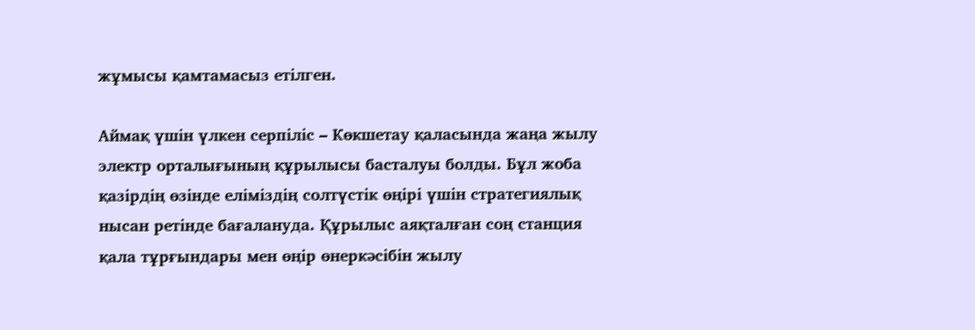жұмысы қамтамасыз етілген.

Аймақ үшін үлкен серпіліс – Көкшетау қаласында жаңа жылу электр орталығының құрылысы басталуы болды. Бұл жоба қазірдің өзінде еліміздің солтүстік өңірі үшін стратегиялық нысан ретінде бағалануда. Құрылыс аяқталған соң станция қала тұрғындары мен өңір өнеркәсібін жылу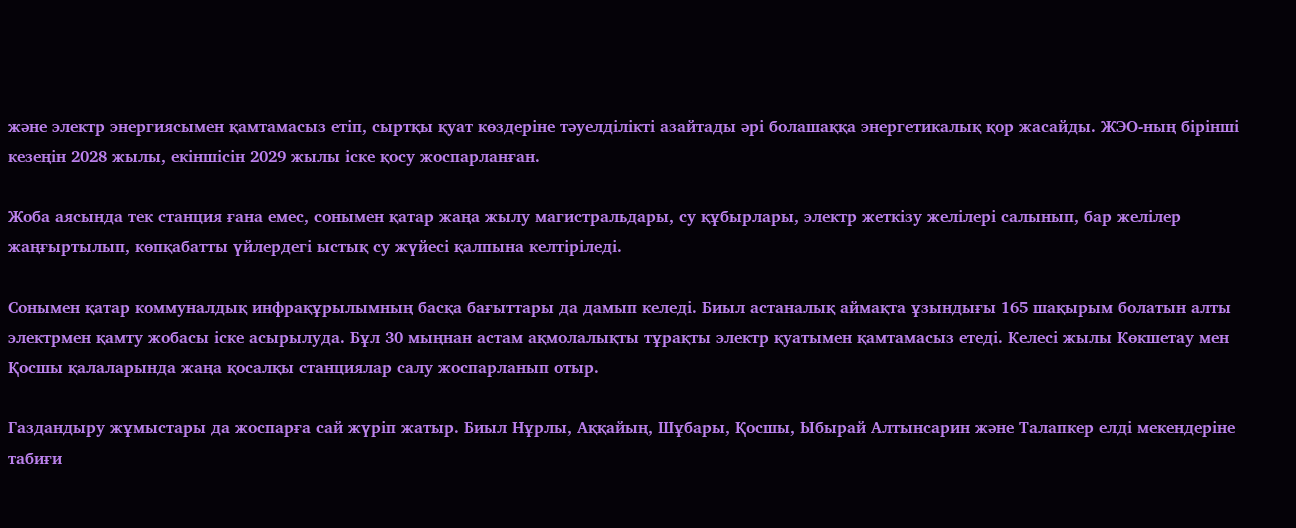және электр энергиясымен қамтамасыз етіп, сыртқы қуат көздеріне тәуелділікті азайтады әрі болашаққа энергетикалық қор жасайды. ЖЭО-ның бірінші кезеңін 2028 жылы, екіншісін 2029 жылы іске қосу жоспарланған.

Жоба аясында тек станция ғана емес, сонымен қатар жаңа жылу магистральдары, су құбырлары, электр жеткізу желілері салынып, бар желілер жаңғыртылып, көпқабатты үйлердегі ыстық су жүйесі қалпына келтіріледі.

Сонымен қатар коммуналдық инфрақұрылымның басқа бағыттары да дамып келеді. Биыл астаналық аймақта ұзындығы 165 шақырым болатын алты электрмен қамту жобасы іске асырылуда. Бұл 30 мыңнан астам ақмолалықты тұрақты электр қуатымен қамтамасыз етеді. Келесі жылы Көкшетау мен Қосшы қалаларында жаңа қосалқы станциялар салу жоспарланып отыр.

Газдандыру жұмыстары да жоспарға сай жүріп жатыр. Биыл Нұрлы, Аққайың, Шұбары, Қосшы, Ыбырай Алтынсарин және Талапкер елді мекендеріне табиғи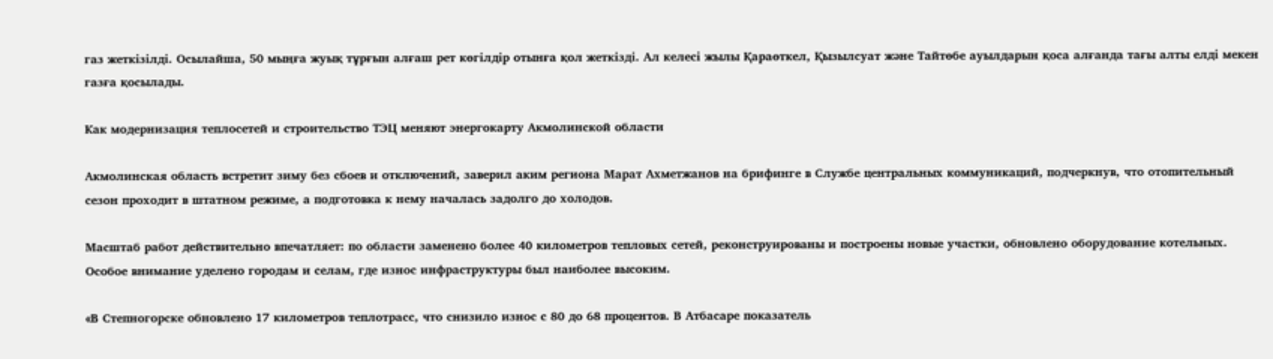газ жеткізілді. Осылайша, 50 мыңға жуық тұрғын алғаш рет көгілдір отынға қол жеткізді. Ал келесі жылы Қараөткел, Қызылсуат және Тайтөбе ауылдарын қоса алғанда тағы алты елді мекен газға қосылады.

Как модернизация теплосетей и строительство ТЭЦ меняют энергокарту Акмолинской области

Акмолинская область встретит зиму без сбоев и отключений, заверил аким региона Марат Ахметжанов на брифинге в Службе центральных коммуникаций, подчеркнув, что отопительный сезон проходит в штатном режиме, а подготовка к нему началась задолго до холодов.

Масштаб работ действительно впечатляет: по области заменено более 40 километров тепловых сетей, реконструированы и построены новые участки, обновлено оборудование котельных. Особое внимание уделено городам и селам, где износ инфраструктуры был наиболее высоким.

«В Степногорске обновлено 17 километров теплотрасс, что снизило износ с 80 до 68 процентов. В Атбасаре показатель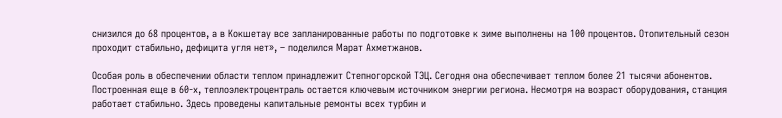снизился до 68 процентов, а в Кокшетау все запланированные работы по подготовке к зиме выполнены на 100 процентов. Отопительный сезон проходит стабильно, дефицита угля нет», – поделился Марат Ахметжанов.

Особая роль в обеспечении области теплом принадлежит Степногорской ТЭЦ. Сегодня она обеспечивает теплом более 21 тысячи абонентов. Построенная еще в 60-х, теплоэлектроцентраль остается ключевым источником энергии региона. Несмотря на возраст оборудования, станция работает стабильно. Здесь проведены капитальные ремонты всех турбин и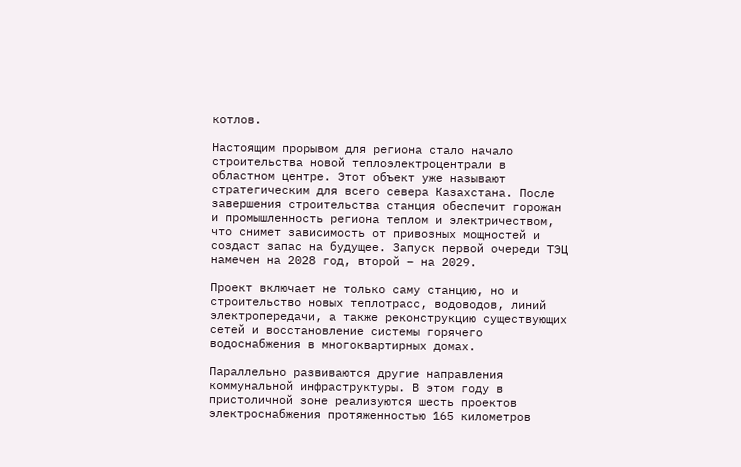котлов.

Настоящим прорывом для региона стало начало строительства новой теплоэлектроцентрали в областном центре. Этот объект уже называют стратегическим для всего севера Казахстана. После завершения строительства станция обеспечит горожан и промышленность региона теплом и электричеством, что снимет зависимость от привозных мощностей и создаст запас на будущее. Запуск первой очереди ТЭЦ намечен на 2028 год, второй – на 2029.

Проект включает не только саму станцию, но и строительство новых теплотрасс, водоводов, линий электропередачи, а также реконструкцию существующих сетей и восстановление системы горячего водоснабжения в многоквартирных домах.

Параллельно развиваются другие направления коммунальной инфраструктуры. В этом году в пристоличной зоне реализуются шесть проектов электроснабжения протяженностью 165 километров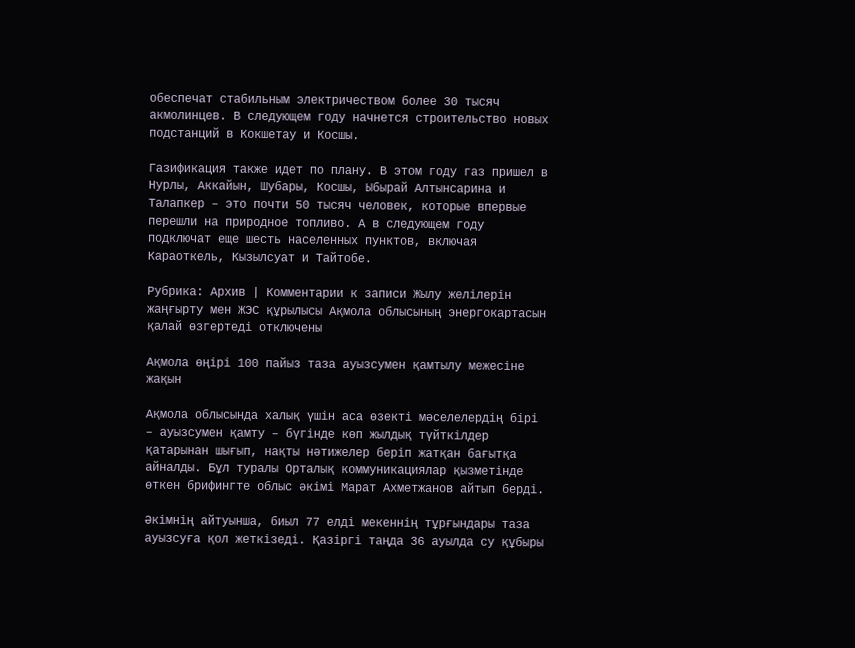обеспечат стабильным электричеством более 30 тысяч акмолинцев. В следующем году начнется строительство новых подстанций в Кокшетау и Косшы.

Газификация также идет по плану. В этом году газ пришел в Нурлы, Аккайын, Шубары, Косшы, Ыбырай Алтынсарина и Талапкер – это почти 50 тысяч человек, которые впервые перешли на природное топливо. А в следующем году подключат еще шесть населенных пунктов, включая Караоткель, Кызылсуат и Тайтобе.

Рубрика: Архив | Комментарии к записи Жылу желілерін жаңғырту мен ЖЭС құрылысы Ақмола облысының энергокартасын қалай өзгертеді отключены

Ақмола өңірі 100 пайыз таза ауызсумен қамтылу межесіне жақын

Ақмола облысында халық үшін аса өзекті мәселелердің бірі – ауызсумен қамту – бүгінде көп жылдық түйткілдер қатарынан шығып, нақты нәтижелер беріп жатқан бағытқа айналды. Бұл туралы Орталық коммуникациялар қызметінде өткен брифингте облыс әкімі Марат Ахметжанов айтып берді.

Әкімнің айтуынша, биыл 77 елді мекеннің тұрғындары таза ауызсуға қол жеткізеді. Қазіргі таңда 36 ауылда су құбыры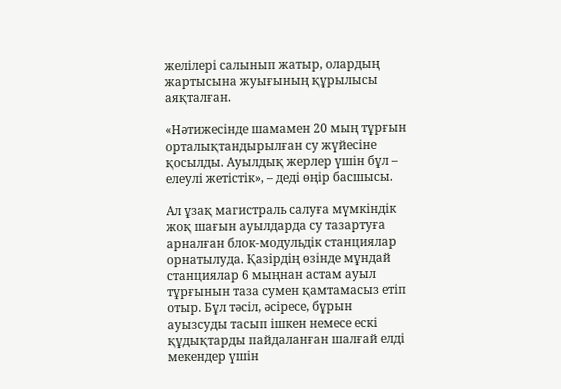желілері салынып жатыр, олардың жартысына жуығының құрылысы аяқталған.

«Нәтижесінде шамамен 20 мың тұрғын орталықтандырылған су жүйесіне қосылды. Ауылдық жерлер үшін бұл – елеулі жетістік», – деді өңір басшысы.

Ал ұзақ магистраль салуға мүмкіндік жоқ шағын ауылдарда су тазартуға арналған блок-модульдік станциялар орнатылуда. Қазірдің өзінде мұндай станциялар 6 мыңнан астам ауыл тұрғынын таза сумен қамтамасыз етіп отыр. Бұл тәсіл, әсіресе, бұрын ауызсуды тасып ішкен немесе ескі құдықтарды пайдаланған шалғай елді мекендер үшін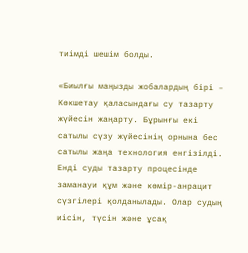тиімді шешім болды.

«Биылғы маңызды жобалардың бірі – Көкшетау қаласындағы су тазарту жүйесін жаңарту. Бұрынғы екі сатылы сүзу жүйесінің орнына бес сатылы жаңа технология енгізілді. Енді суды тазарту процесінде заманауи құм және көмір-анрацит сүзгілері қолданылады. Олар судың иісін, түсін және ұсақ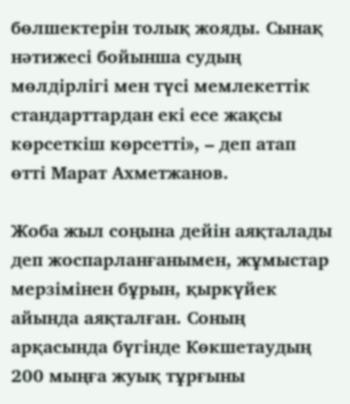бөлшектерін толық жояды. Сынақ нәтижесі бойынша судың мөлдірлігі мен түсі мемлекеттік стандарттардан екі есе жақсы көрсеткіш көрсетті», – деп атап өтті Марат Ахметжанов.

Жоба жыл соңына дейін аяқталады деп жоспарланғанымен, жұмыстар мерзімінен бұрын, қыркүйек айында аяқталған. Соның арқасында бүгінде Көкшетаудың 200 мыңға жуық тұрғыны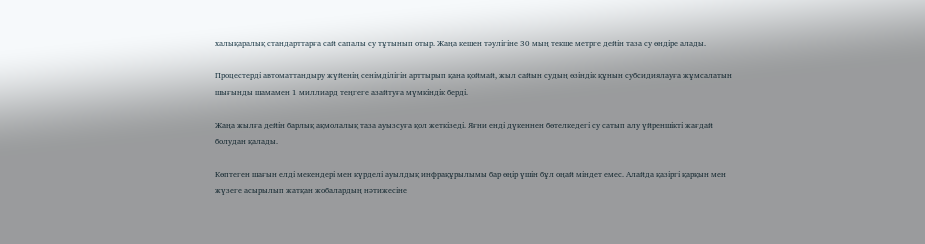халықаралық стандарттарға сай сапалы су тұтынып отыр. Жаңа кешен тәулігіне 30 мың текше метрге дейін таза су өндіре алады.

Процестерді автоматтандыру жүйенің сенімділігін арттырып қана қоймай, жыл сайын судың өзіндік құнын субсидиялауға жұмсалатын шығынды шамамен 1 миллиард теңгеге азайтуға мүмкіндік берді.

Жаңа жылға дейін барлық ақмолалық таза ауызсуға қол жеткізеді. Яғни енді дүкеннен бөтелкедегі су сатып алу үйреншікті жағдай болудан қалады.

Көптеген шағын елді мекендері мен күрделі ауылдық инфрақұрылымы бар өңір үшін бұл оңай міндет емес. Алайда қазіргі қарқын мен жүзеге асырылып жатқан жобалардың нәтижесіне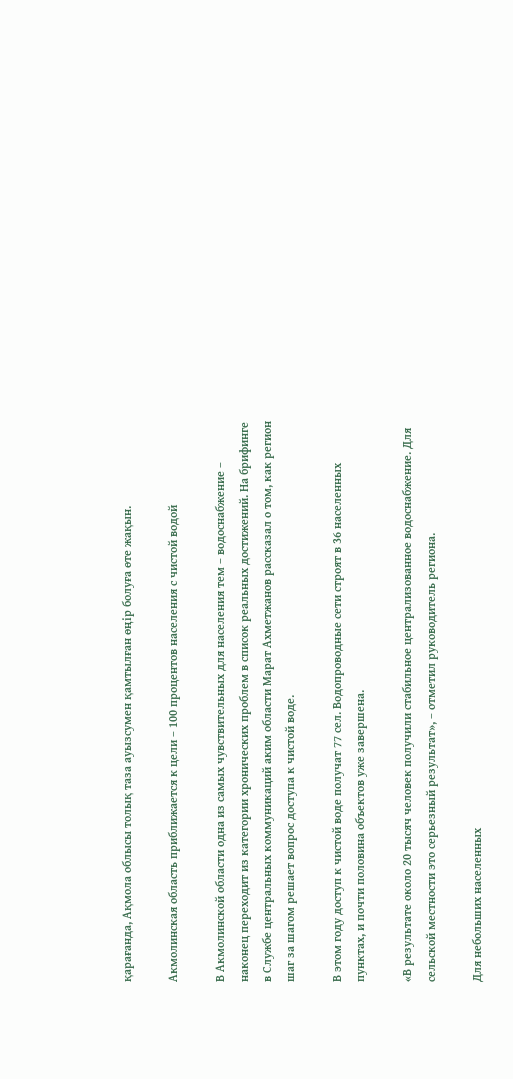қарағанда, Ақмола облысы толық таза ауызсумен қамтылған өңір болуға өте жақын.

Акмолинская область приближается к цели – 100 процентов населения с чистой водой

В Акмолинской области одна из самых чувствительных для населения тем – водоснабжение – наконец переходит из категории хронических проблем в список реальных достижений. На брифинге в Службе центральных коммуникаций аким области Марат Ахметжанов рассказал о том, как регион шаг за шагом решает вопрос доступа к чистой воде.

В этом году доступ к чистой воде получат 77 сел. Водопроводные сети строят в 36 населенных пунктах, и почти половина объектов уже завершена.

«В результате около 20 тысяч человек получили стабильное централизованное водоснабжение. Для сельской местности это серьезный результат», – отметил руководитель региона.

Для небольших населенных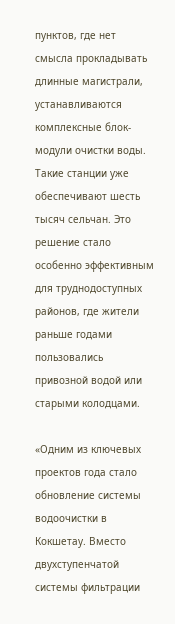пунктов, где нет смысла прокладывать длинные магистрали, устанавливаются комплексные блок-модули очистки воды. Такие станции уже обеспечивают шесть тысяч сельчан. Это решение стало особенно эффективным для труднодоступных районов, где жители раньше годами пользовались привозной водой или старыми колодцами.

«Одним из ключевых проектов года стало обновление системы водоочистки в Кокшетау. Вместо двухступенчатой системы фильтрации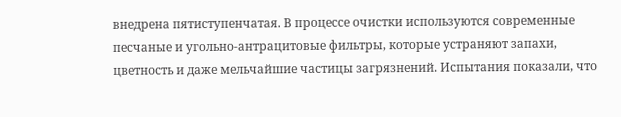внедрена пятиступенчатая. В процессе очистки используются современные песчаные и угольно-антрацитовые фильтры, которые устраняют запахи, цветность и даже мельчайшие частицы загрязнений. Испытания показали, что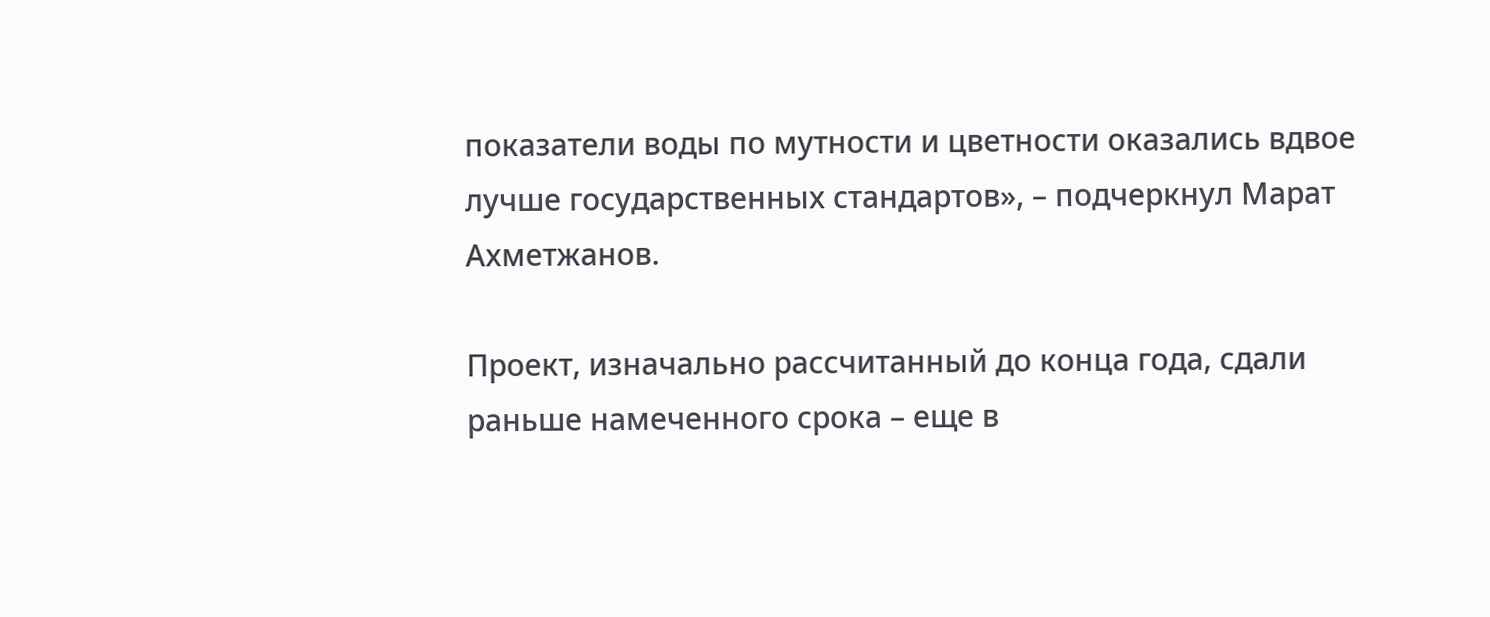показатели воды по мутности и цветности оказались вдвое лучше государственных стандартов», – подчеркнул Марат Ахметжанов.

Проект, изначально рассчитанный до конца года, сдали раньше намеченного срока – еще в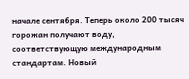начале сентября. Теперь около 200 тысяч горожан получают воду, соответствующую международным стандартам. Новый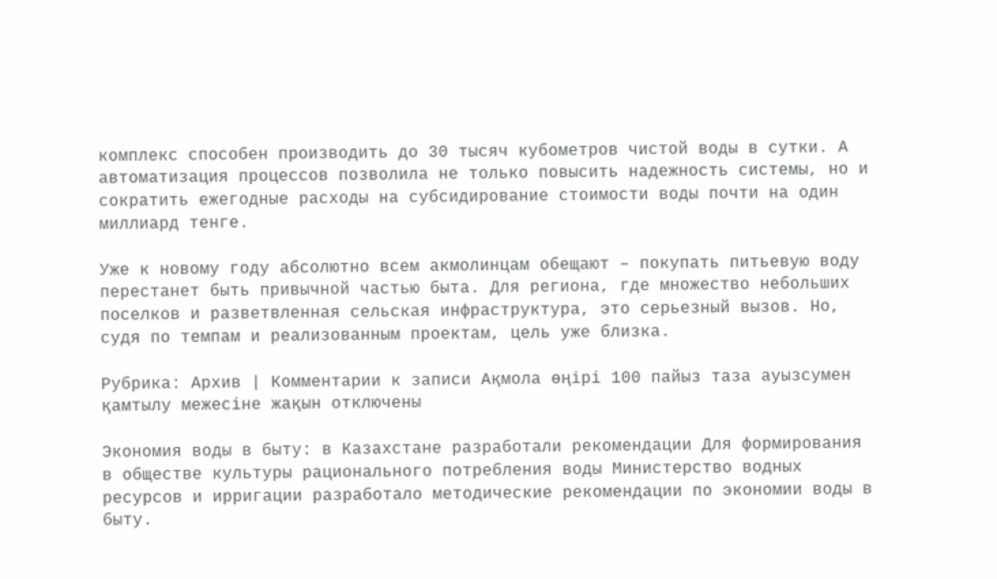комплекс способен производить до 30 тысяч кубометров чистой воды в сутки. А автоматизация процессов позволила не только повысить надежность системы, но и сократить ежегодные расходы на субсидирование стоимости воды почти на один миллиард тенге.

Уже к новому году абсолютно всем акмолинцам обещают – покупать питьевую воду перестанет быть привычной частью быта. Для региона, где множество небольших поселков и разветвленная сельская инфраструктура, это серьезный вызов. Но, судя по темпам и реализованным проектам, цель уже близка.

Рубрика: Архив | Комментарии к записи Ақмола өңірі 100 пайыз таза ауызсумен қамтылу межесіне жақын отключены

Экономия воды в быту: в Казахстане разработали рекомендации Для формирования в обществе культуры рационального потребления воды Министерство водных ресурсов и ирригации разработало методические рекомендации по экономии воды в быту.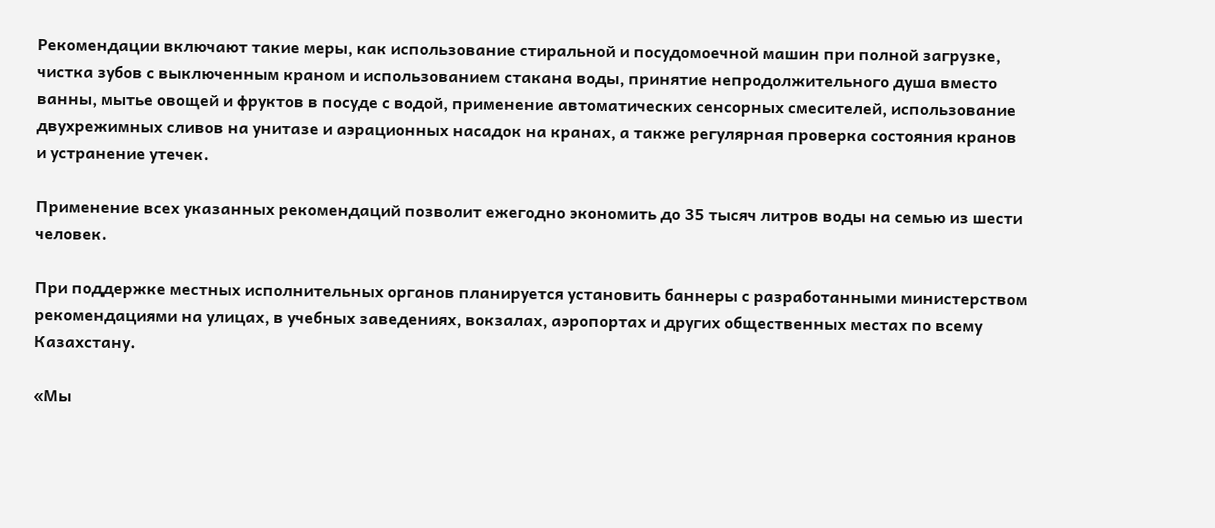Рекомендации включают такие меры, как использование стиральной и посудомоечной машин при полной загрузке, чистка зубов с выключенным краном и использованием стакана воды, принятие непродолжительного душа вместо ванны, мытье овощей и фруктов в посуде с водой, применение автоматических сенсорных смесителей, использование двухрежимных сливов на унитазе и аэрационных насадок на кранах, а также регулярная проверка состояния кранов и устранение утечек.

Применение всех указанных рекомендаций позволит ежегодно экономить до 35 тысяч литров воды на семью из шести человек.

При поддержке местных исполнительных органов планируется установить баннеры с разработанными министерством рекомендациями на улицах, в учебных заведениях, вокзалах, аэропортах и других общественных местах по всему Казахстану.

«Мы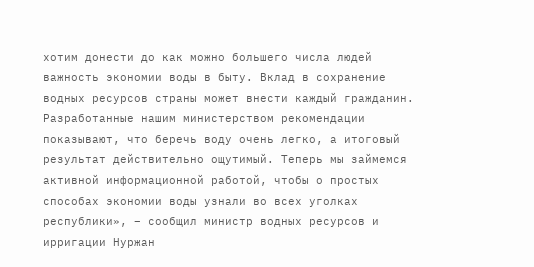хотим донести до как можно большего числа людей важность экономии воды в быту. Вклад в сохранение водных ресурсов страны может внести каждый гражданин. Разработанные нашим министерством рекомендации показывают, что беречь воду очень легко, а итоговый результат действительно ощутимый. Теперь мы займемся активной информационной работой, чтобы о простых способах экономии воды узнали во всех уголках республики», – сообщил министр водных ресурсов и ирригации Нуржан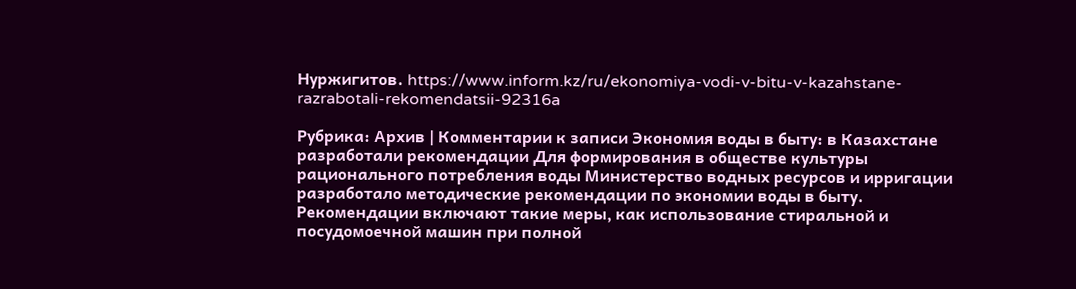Нуржигитов. https://www.inform.kz/ru/ekonomiya-vodi-v-bitu-v-kazahstane-razrabotali-rekomendatsii-92316a

Рубрика: Архив | Комментарии к записи Экономия воды в быту: в Казахстане разработали рекомендации Для формирования в обществе культуры рационального потребления воды Министерство водных ресурсов и ирригации разработало методические рекомендации по экономии воды в быту. Рекомендации включают такие меры, как использование стиральной и посудомоечной машин при полной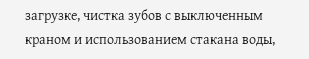загрузке, чистка зубов с выключенным краном и использованием стакана воды,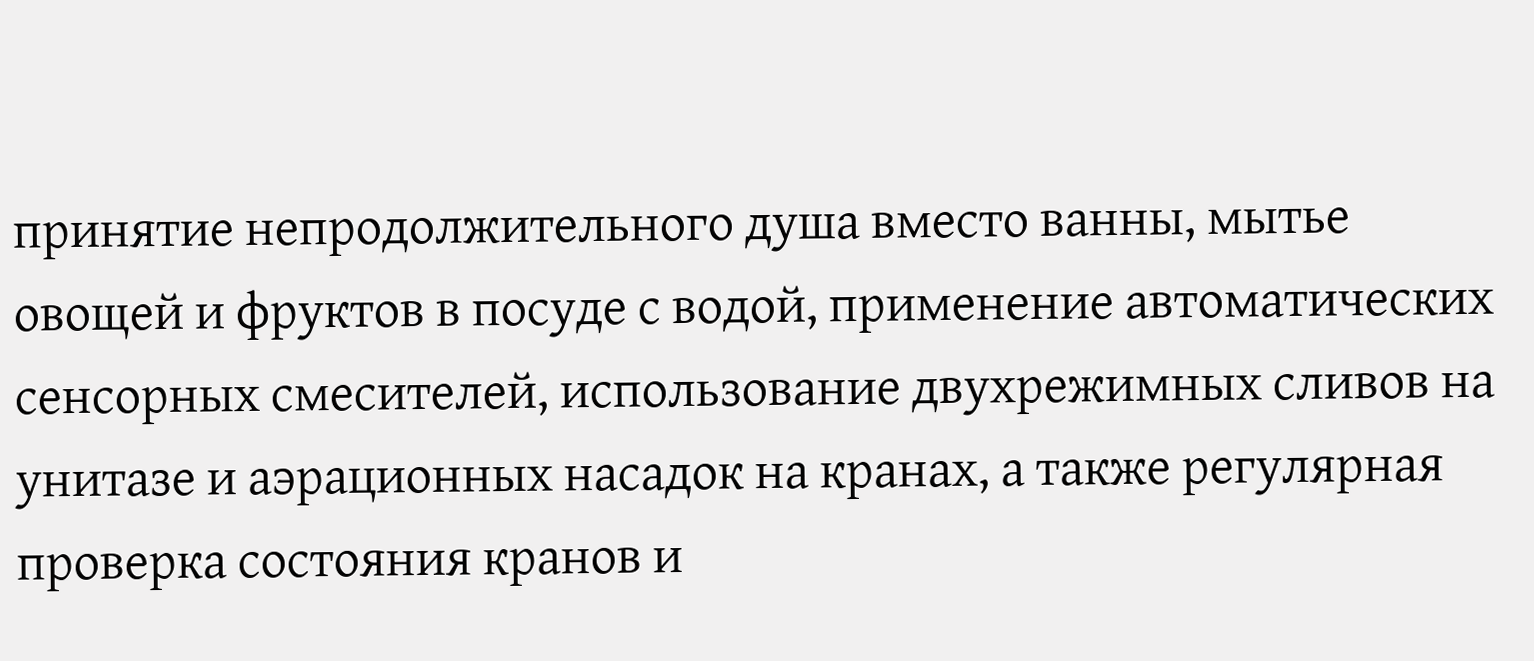принятие непродолжительного душа вместо ванны, мытье овощей и фруктов в посуде с водой, применение автоматических сенсорных смесителей, использование двухрежимных сливов на унитазе и аэрационных насадок на кранах, а также регулярная проверка состояния кранов и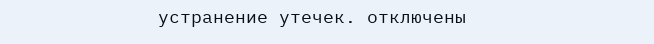устранение утечек. отключены